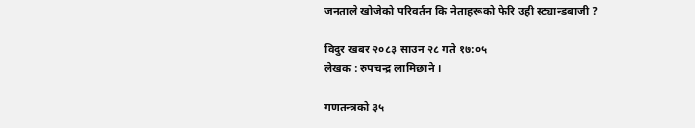जनताले खोजेको परिवर्तन कि नेताहरूको फेरि उही स्ट्यान्डबाजी ?

विदुर खबर २०८३ साउन २८ गते १७:०५
लेखक : रुपचन्द्र लामिछाने ।

गणतन्त्रको ३५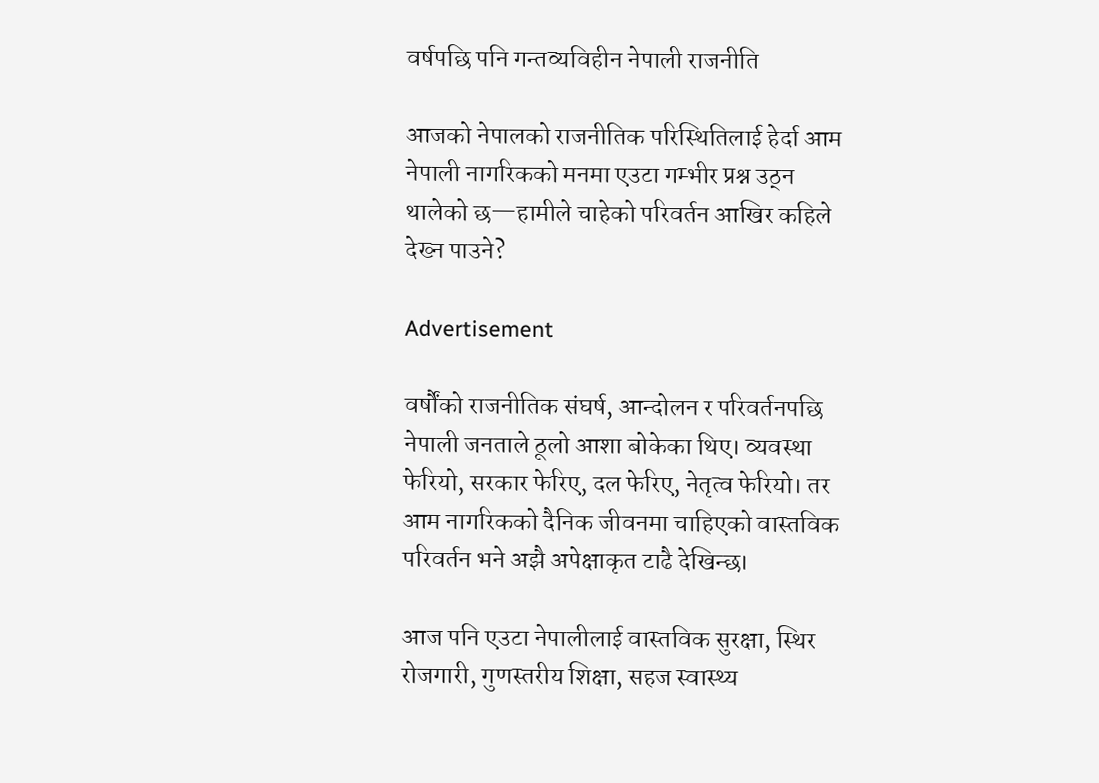वर्षपछि पनि गन्तव्यविहीन नेपाली राजनीति

आजको नेपालको राजनीतिक परिस्थितिलाई हेर्दा आम नेपाली नागरिकको मनमा एउटा गम्भीर प्रश्न उठ्न थालेको छ—हामीले चाहेको परिवर्तन आखिर कहिले देख्न पाउने?

Advertisement

वर्षौंको राजनीतिक संघर्ष, आन्दोलन र परिवर्तनपछि नेपाली जनताले ठूलो आशा बोकेका थिए। व्यवस्था फेरियो, सरकार फेरिए, दल फेरिए, नेतृत्व फेरियो। तर आम नागरिकको दैनिक जीवनमा चाहिएको वास्तविक परिवर्तन भने अझै अपेक्षाकृत टाढै देखिन्छ।

आज पनि एउटा नेपालीलाई वास्तविक सुरक्षा, स्थिर रोजगारी, गुणस्तरीय शिक्षा, सहज स्वास्थ्य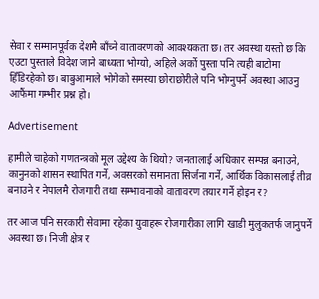सेवा र सम्मानपूर्वक देशमै बाँच्ने वातावरणको आवश्यकता छ। तर अवस्था यस्तो छ कि एउटा पुस्ताले विदेश जाने बाध्यता भोग्यो, अहिले अर्को पुस्ता पनि त्यही बाटोमा हिँडिरहेको छ। बाबुआमाले भोगेको समस्या छोराछोरीले पनि भोग्नुपर्ने अवस्था आउनु आफैंमा गम्भीर प्रश्न हो।

Advertisement

हामीले चाहेको गणतन्त्रको मूल उद्देश्य के थियो? जनतालाई अधिकार सम्पन्न बनाउने, कानुनको शासन स्थापित गर्ने, अवसरको समानता सिर्जना गर्ने, आर्थिक विकासलाई तीव्र बनाउने र नेपालमै रोजगारी तथा सम्भावनाको वातावरण तयार गर्ने होइन र?

तर आज पनि सरकारी सेवामा रहेका युवाहरू रोजगारीका लागि खाडी मुलुकतर्फ जानुपर्ने अवस्था छ। निजी क्षेत्र र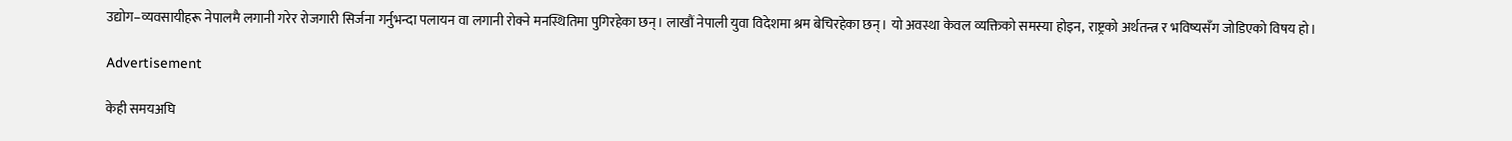उद्योग–व्यवसायीहरू नेपालमै लगानी गरेर रोजगारी सिर्जना गर्नुभन्दा पलायन वा लगानी रोक्ने मनस्थितिमा पुगिरहेका छन्। लाखौं नेपाली युवा विदेशमा श्रम बेचिरहेका छन्। यो अवस्था केवल व्यक्तिको समस्या होइन, राष्ट्रको अर्थतन्त्र र भविष्यसँग जोडिएको विषय हो।

Advertisement

केही समयअघि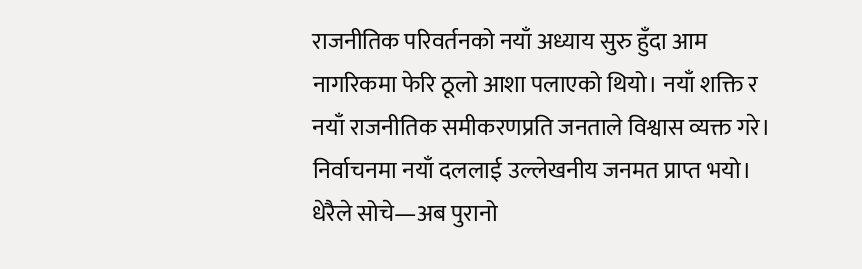राजनीतिक परिवर्तनको नयाँ अध्याय सुरु हुँदा आम नागरिकमा फेरि ठूलो आशा पलाएको थियो। नयाँ शक्ति र नयाँ राजनीतिक समीकरणप्रति जनताले विश्वास व्यक्त गरे। निर्वाचनमा नयाँ दललाई उल्लेखनीय जनमत प्राप्त भयो। धेरैले सोचे—अब पुरानो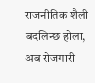राजनीतिक शैली बदलिन्छ होला, अब रोजगारी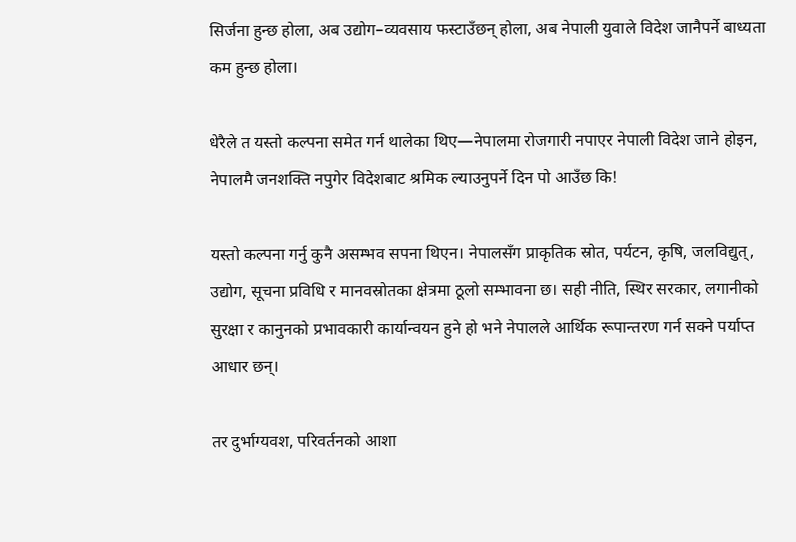सिर्जना हुन्छ होला, अब उद्योग–व्यवसाय फस्टाउँछन् होला, अब नेपाली युवाले विदेश जानैपर्ने बाध्यता कम हुन्छ होला।

धेरैले त यस्तो कल्पना समेत गर्न थालेका थिए—नेपालमा रोजगारी नपाएर नेपाली विदेश जाने होइन, नेपालमै जनशक्ति नपुगेर विदेशबाट श्रमिक ल्याउनुपर्ने दिन पो आउँछ कि!

यस्तो कल्पना गर्नु कुनै असम्भव सपना थिएन। नेपालसँग प्राकृतिक स्रोत, पर्यटन, कृषि, जलविद्युत्, उद्योग, सूचना प्रविधि र मानवस्रोतका क्षेत्रमा ठूलो सम्भावना छ। सही नीति, स्थिर सरकार, लगानीको सुरक्षा र कानुनको प्रभावकारी कार्यान्वयन हुने हो भने नेपालले आर्थिक रूपान्तरण गर्न सक्ने पर्याप्त आधार छन्।

तर दुर्भाग्यवश, परिवर्तनको आशा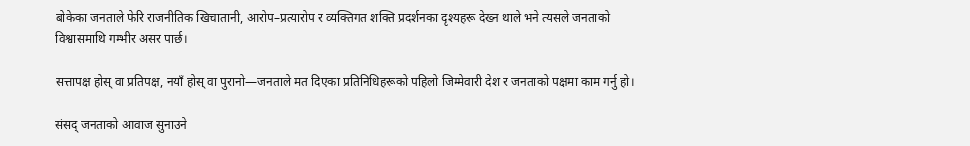बोकेका जनताले फेरि राजनीतिक खिचातानी, आरोप–प्रत्यारोप र व्यक्तिगत शक्ति प्रदर्शनका दृश्यहरू देख्न थाले भने त्यसले जनताको विश्वासमाथि गम्भीर असर पार्छ।

सत्तापक्ष होस् वा प्रतिपक्ष, नयाँ होस् वा पुरानो—जनताले मत दिएका प्रतिनिधिहरूको पहिलो जिम्मेवारी देश र जनताको पक्षमा काम गर्नु हो।

संसद् जनताको आवाज सुनाउने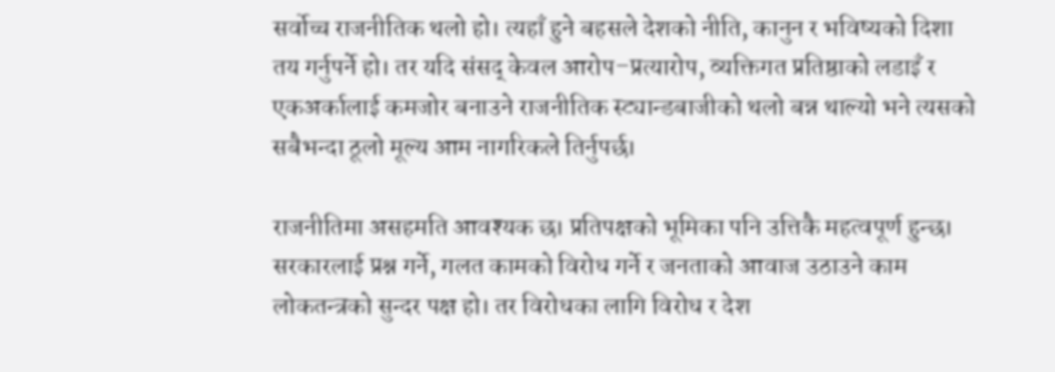सर्वोच्च राजनीतिक थलो हो। त्यहाँ हुने बहसले देशको नीति, कानुन र भविष्यको दिशा तय गर्नुपर्ने हो। तर यदि संसद् केवल आरोप–प्रत्यारोप, व्यक्तिगत प्रतिष्ठाको लडाइँ र एकअर्कालाई कमजोर बनाउने राजनीतिक स्ट्यान्डबाजीको थलो बन्न थाल्यो भने त्यसको सबैभन्दा ठूलो मूल्य आम नागरिकले तिर्नुपर्छ।

राजनीतिमा असहमति आवश्यक छ। प्रतिपक्षको भूमिका पनि उत्तिकै महत्वपूर्ण हुन्छ। सरकारलाई प्रश्न गर्ने, गलत कामको विरोध गर्ने र जनताको आवाज उठाउने काम लोकतन्त्रको सुन्दर पक्ष हो। तर विरोधका लागि विरोध र देश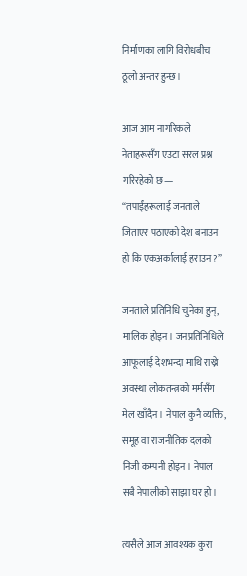निर्माणका लागि विरोधबीच ठूलो अन्तर हुन्छ।

आज आम नागरिकले नेताहरूसँग एउटा सरल प्रश्न गरिरहेको छ—
“तपाईंहरूलाई जनताले जिताएर पठाएको देश बनाउन हो कि एकअर्कालाई हराउन?”

जनताले प्रतिनिधि चुनेका हुन्, मालिक होइन। जनप्रतिनिधिले आफूलाई देशभन्दा माथि राख्ने अवस्था लोकतन्त्रको मर्मसँग मेल खाँदैन। नेपाल कुनै व्यक्ति, समूह वा राजनीतिक दलको निजी कम्पनी होइन। नेपाल सबै नेपालीको साझा घर हो।

त्यसैले आज आवश्यक कुरा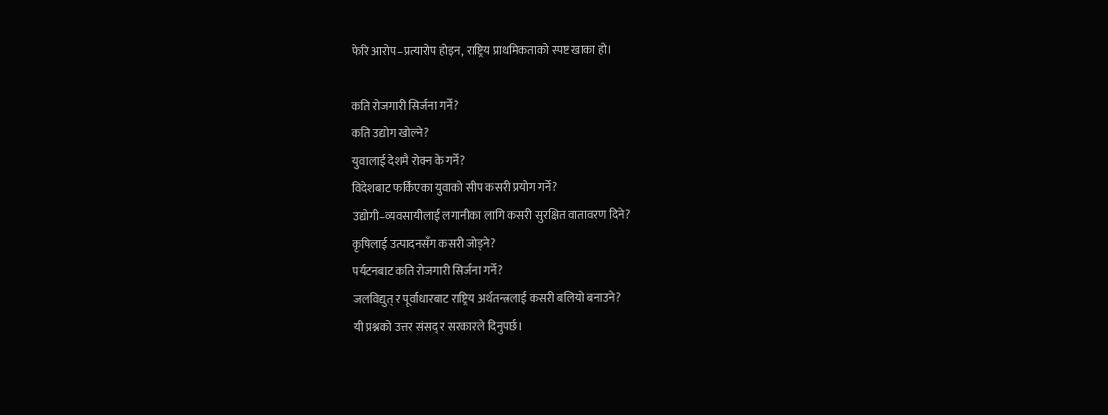फेरि आरोप–प्रत्यारोप होइन, राष्ट्रिय प्राथमिकताको स्पष्ट खाका हो।

कति रोजगारी सिर्जना गर्ने?
कति उद्योग खोल्ने?
युवालाई देशमै रोक्न के गर्ने?
विदेशबाट फर्किएका युवाको सीप कसरी प्रयोग गर्ने?
उद्योगी–व्यवसायीलाई लगानीका लागि कसरी सुरक्षित वातावरण दिने?
कृषिलाई उत्पादनसँग कसरी जोड्ने?
पर्यटनबाट कति रोजगारी सिर्जना गर्ने?
जलविद्युत् र पूर्वाधारबाट राष्ट्रिय अर्थतन्त्रलाई कसरी बलियो बनाउने?
यी प्रश्नको उत्तर संसद् र सरकारले दिनुपर्छ।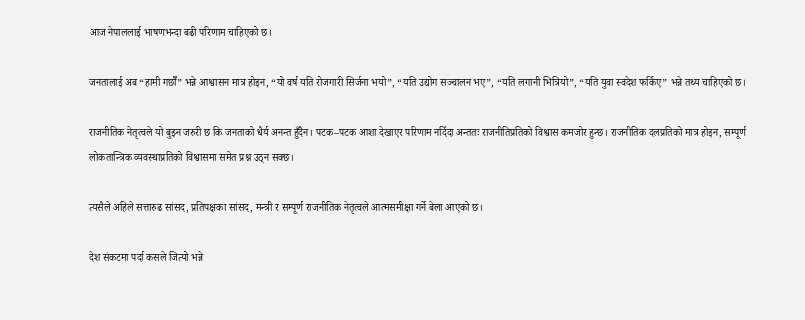आज नेपाललाई भाषणभन्दा बढी परिणाम चाहिएको छ।

जनतालाई अब “हामी गर्छौं” भन्ने आश्वासन मात्र होइन, “यो वर्ष यति रोजगारी सिर्जना भयो”, “यति उद्योग सञ्चालन भए”, “यति लगानी भित्रियो”, “यति युवा स्वदेश फर्किए” भन्ने तथ्य चाहिएको छ।

राजनीतिक नेतृत्वले यो बुझ्न जरुरी छ कि जनताको धैर्य अनन्त हुँदैन। पटक–पटक आशा देखाएर परिणाम नदिँदा अन्ततः राजनीतिप्रतिको विश्वास कमजोर हुन्छ। राजनीतिक दलप्रतिको मात्र होइन, सम्पूर्ण लोकतान्त्रिक व्यवस्थाप्रतिको विश्वासमा समेत प्रश्न उठ्न सक्छ।

त्यसैले अहिले सत्तारुढ सांसद, प्रतिपक्षका सांसद, मन्त्री र सम्पूर्ण राजनीतिक नेतृत्वले आत्मसमीक्षा गर्ने बेला आएको छ।

देश संकटमा पर्दा कसले जित्यो भन्ने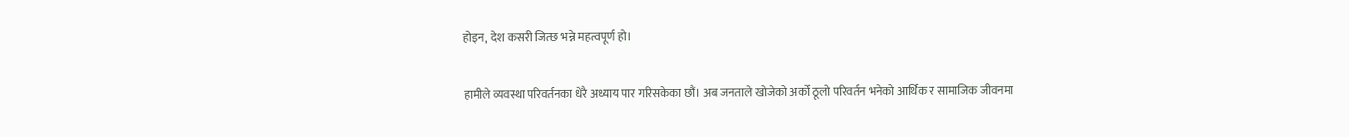होइन, देश कसरी जित्छ भन्ने महत्वपूर्ण हो।

हामीले व्यवस्था परिवर्तनका धेरै अध्याय पार गरिसकेका छौं। अब जनताले खोजेको अर्को ठूलो परिवर्तन भनेको आर्थिक र सामाजिक जीवनमा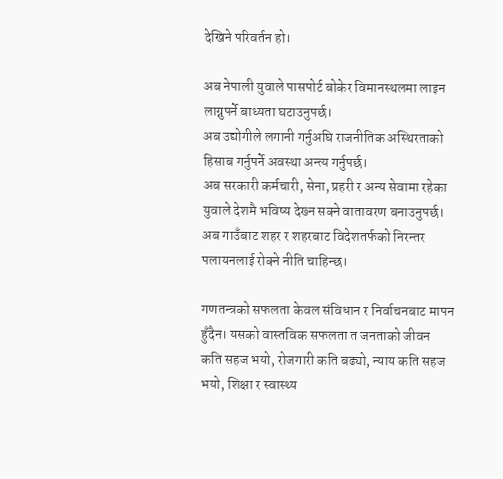देखिने परिवर्तन हो।

अब नेपाली युवाले पासपोर्ट बोकेर विमानस्थलमा लाइन लाग्नुपर्ने बाध्यता घटाउनुपर्छ।
अब उद्योगीले लगानी गर्नुअघि राजनीतिक अस्थिरताको हिसाब गर्नुपर्ने अवस्था अन्त्य गर्नुपर्छ।
अब सरकारी कर्मचारी, सेना, प्रहरी र अन्य सेवामा रहेका युवाले देशमै भविष्य देख्न सक्ने वातावरण बनाउनुपर्छ।
अब गाउँबाट शहर र शहरबाट विदेशतर्फको निरन्तर पलायनलाई रोक्ने नीति चाहिन्छ।

गणतन्त्रको सफलता केवल संविधान र निर्वाचनबाट मापन हुँदैन। यसको वास्तविक सफलता त जनताको जीवन कति सहज भयो, रोजगारी कति बढ्यो, न्याय कति सहज भयो, शिक्षा र स्वास्थ्य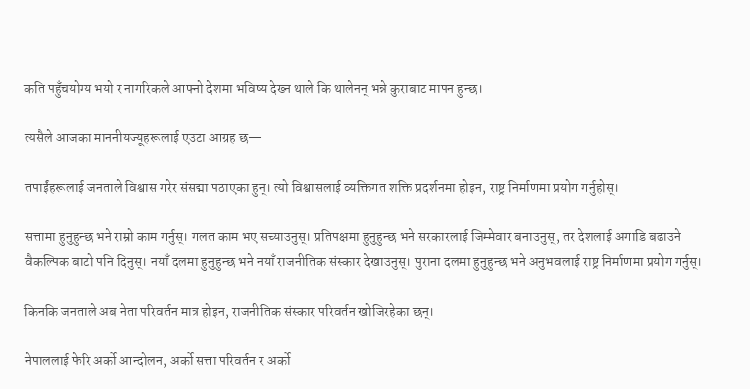कति पहुँचयोग्य भयो र नागरिकले आफ्नो देशमा भविष्य देख्न थाले कि थालेनन् भन्ने कुराबाट मापन हुन्छ।

त्यसैले आजका माननीयज्यूहरूलाई एउटा आग्रह छ—

तपाईंहरूलाई जनताले विश्वास गरेर संसद्मा पठाएका हुन्। त्यो विश्वासलाई व्यक्तिगत शक्ति प्रदर्शनमा होइन, राष्ट्र निर्माणमा प्रयोग गर्नुहोस्।

सत्तामा हुनुहुन्छ भने राम्रो काम गर्नुस्। गलत काम भए सच्याउनुस्। प्रतिपक्षमा हुनुहुन्छ भने सरकारलाई जिम्मेवार बनाउनुस्, तर देशलाई अगाडि बढाउने वैकल्पिक बाटो पनि दिनुस्। नयाँ दलमा हुनुहुन्छ भने नयाँ राजनीतिक संस्कार देखाउनुस्। पुराना दलमा हुनुहुन्छ भने अनुभवलाई राष्ट्र निर्माणमा प्रयोग गर्नुस्।

किनकि जनताले अब नेता परिवर्तन मात्र होइन, राजनीतिक संस्कार परिवर्तन खोजिरहेका छन्।

नेपाललाई फेरि अर्को आन्दोलन, अर्को सत्ता परिवर्तन र अर्को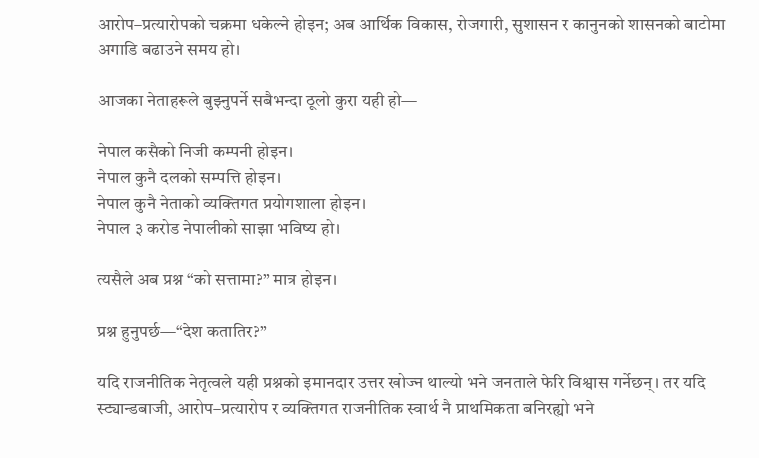आरोप–प्रत्यारोपको चक्रमा धकेल्ने होइन; अब आर्थिक विकास, रोजगारी, सुशासन र कानुनको शासनको बाटोमा अगाडि बढाउने समय हो।

आजका नेताहरूले बुझ्नुपर्ने सबैभन्दा ठूलो कुरा यही हो—

नेपाल कसैको निजी कम्पनी होइन।
नेपाल कुनै दलको सम्पत्ति होइन।
नेपाल कुनै नेताको व्यक्तिगत प्रयोगशाला होइन।
नेपाल ३ करोड नेपालीको साझा भविष्य हो।

त्यसैले अब प्रश्न “को सत्तामा?” मात्र होइन।

प्रश्न हुनुपर्छ—“देश कतातिर?”

यदि राजनीतिक नेतृत्वले यही प्रश्नको इमानदार उत्तर खोज्न थाल्यो भने जनताले फेरि विश्वास गर्नेछन्। तर यदि स्ट्यान्डबाजी, आरोप–प्रत्यारोप र व्यक्तिगत राजनीतिक स्वार्थ नै प्राथमिकता बनिरह्यो भने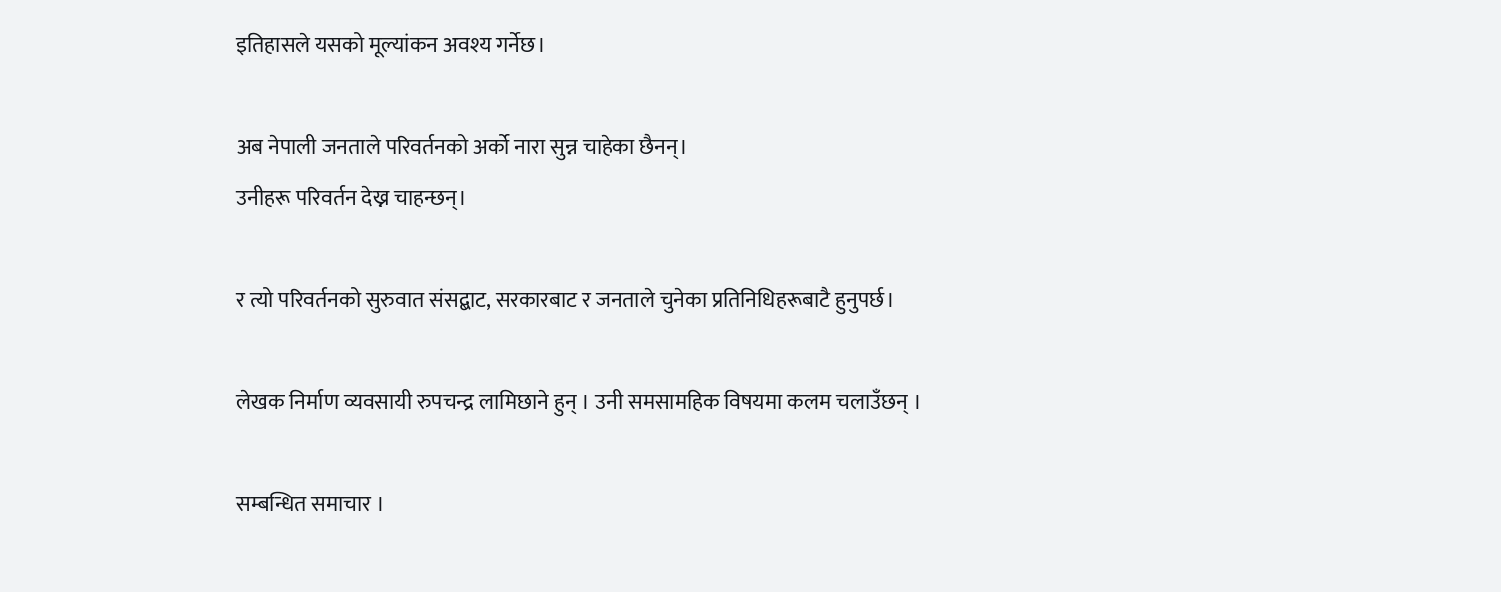इतिहासले यसको मूल्यांकन अवश्य गर्नेछ।

अब नेपाली जनताले परिवर्तनको अर्को नारा सुन्न चाहेका छैनन्।
उनीहरू परिवर्तन देख्न चाहन्छन्।

र त्यो परिवर्तनको सुरुवात संसद्बाट, सरकारबाट र जनताले चुनेका प्रतिनिधिहरूबाटै हुनुपर्छ।

लेखक निर्माण व्यवसायी रुपचन्द्र लामिछाने हुन् । उनी समसामहिक विषयमा कलम चलाउँछन् ।

सम्बन्धित समाचार ।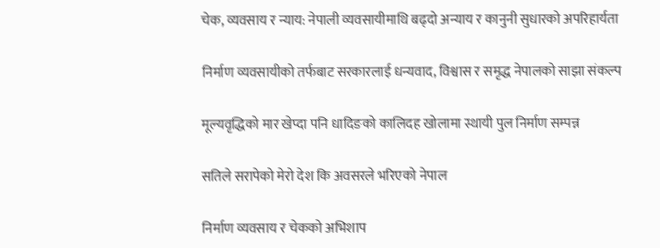चेक, व्यवसाय र न्याय: नेपाली व्यवसायीमाथि बढ्दो अन्याय र कानुनी सुधारको अपरिहार्यता

निर्माण व्यवसायीको तर्फबाट सरकारलाई धन्यवाद, विश्वास र समृद्ध नेपालको साझा संकल्प

मूल्यवृद्धिको मार खेप्दा पनि धादिङको कालिदह खोलामा स्थायी पुल निर्माण सम्पन्न

सतिले सरापेको मेरो देश कि अवसरले भरिएको नेपाल

निर्माण व्यवसाय र चेकको अभिशाप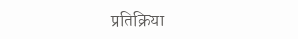प्रतिक्रिया